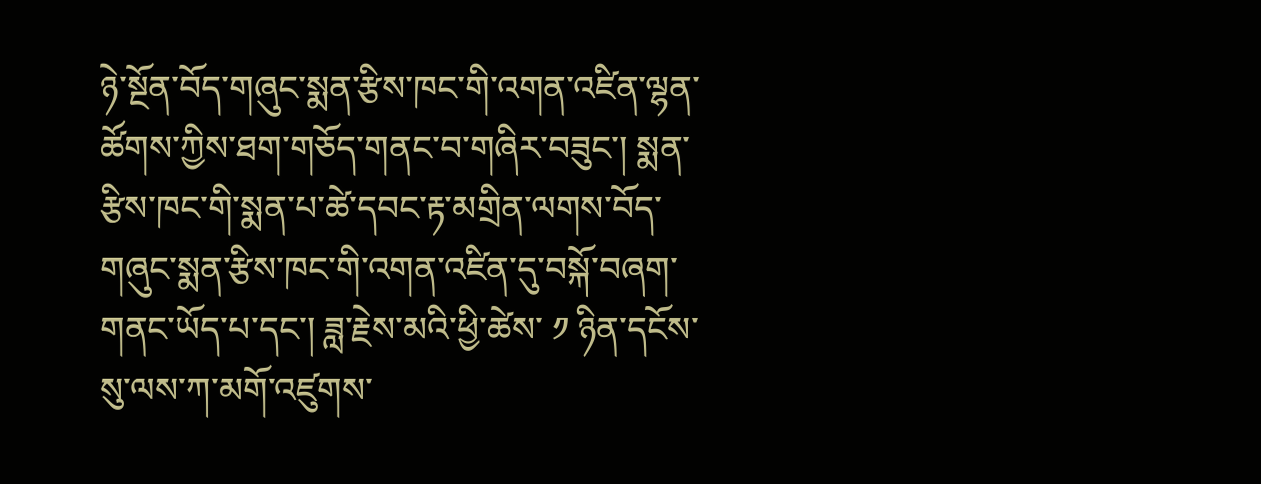ཉེ་སྔོན་བོད་གཞུང་སྨན་རྩིས་ཁང་གི་འགན་འཛིན་ལྷན་ཚོགས་ཀྱིས་ཐག་གཅོད་གནང་བ་གཞིར་བཟུང་། སྨན་རྩིས་ཁང་གི་སྨན་པ་ཚེ་དབང་རྟ་མགྲིན་ལགས་བོད་གཞུང་སྨན་རྩིས་ཁང་གི་འགན་འཛིན་དུ་བསྐོ་བཞག་གནང་ཡོད་པ་དང་། ཟླ་རྗེས་མའི་ཕྱི་ཚེས་ ༡ ཉིན་དངོས་སུ་ལས་ཀ་མགོ་འཛུགས་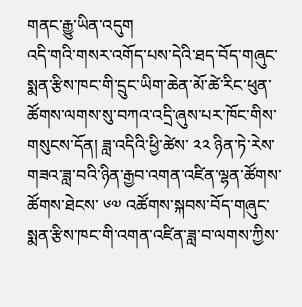གནང་རྒྱུ་ཡིན་འདུག
འདི་གའི་གསར་འགོད་པས་དེའི་ཐད་བོད་གཞུང་སྨན་རྩིས་ཁང་གི་དྲུང་ཡིག་ཆེན་མོ་ཚེ་རིང་ཕུན་ཚོགས་ལགས་སུ་བཀའ་འདྲི་ཞུས་པར་ཁོང་གིས་གསུངས་དོན། ཟླ་འདིའི་ཕྱི་ཚེས་ ༢༢ ཉིན་ཏེ་རེས་གཟའ་ཟླ་བའི་ཉིན་རྒྱབ་འགན་འཛིན་ལྷན་ཚོགས་ཚོགས་ཐེངས་ ༦༧ འཚོགས་སྐབས་བོད་གཞུང་སྨན་རྩིས་ཁང་གི་འགན་འཛིན་ཟླ་བ་ལགས་ཀྱིས་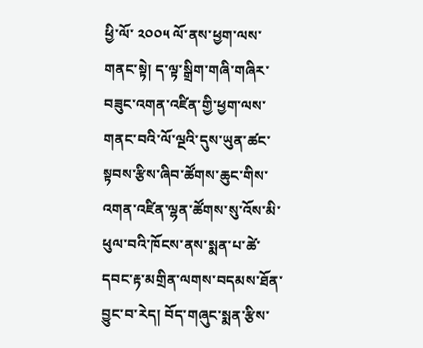ཕྱི་ལོ་ ༢༠༠༥ ལོ་ནས་ཕྱག་ལས་གནང་སྟེ། ད་ལྟ་སྒྲིག་གཞི་གཞིར་བཟུང་འགན་འཛིན་གྱི་ཕྱག་ལས་གནང་བའི་ལོ་ལྔའི་དུས་ཡུན་ཚང་སྟབས་རྩིས་ཞིབ་ཚོགས་ཆུང་གིས་འགན་འཛིན་ལྷན་ཚོགས་སུ་འོས་མི་ཕུལ་བའི་ཁོངས་ནས་སྨན་པ་ཚེ་དབང་རྟ་མགྲིན་ལགས་བདམས་ཐོན་བྱུང་བ་རེད། བོད་གཞུང་སྨན་རྩིས་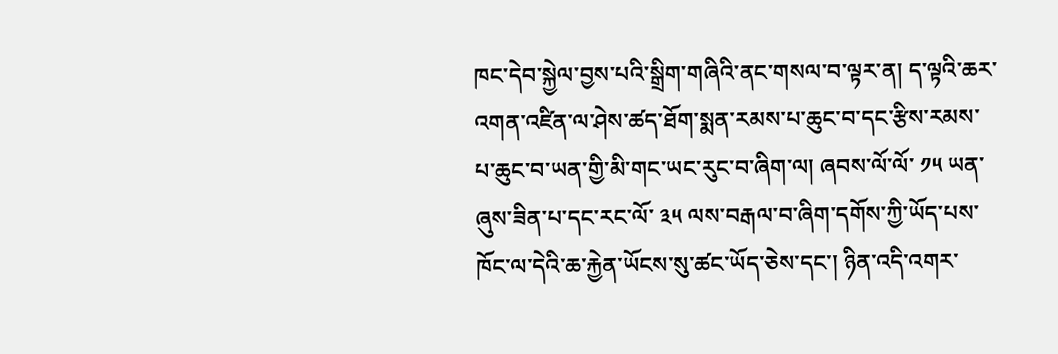ཁང་དེབ་སྐྱེལ་བྱས་པའི་སྒྲིག་གཞིའི་ནང་གསལ་བ་ལྟར་ན། ད་ལྟའི་ཆར་འགན་འཛིན་ལ་ཤེས་ཚད་ཐོག་སྨན་རམས་པ་ཆུང་བ་དང་རྩིས་རམས་པ་ཆུང་བ་ཡན་གྱི་མི་གང་ཡང་རུང་བ་ཞིག་ལ། ཞབས་ལོ་ལོ་ ༡༥ ཡན་ཞུས་ཟིན་པ་དང་རང་ལོ་ ༣༥ ལས་བརྒལ་བ་ཞིག་དགོས་ཀྱི་ཡོད་པས་ཁོང་ལ་དེའི་ཆ་རྐྱེན་ཡོངས་སུ་ཚང་ཡོད་ཅེས་དང་། ཉིན་འདི་འགར་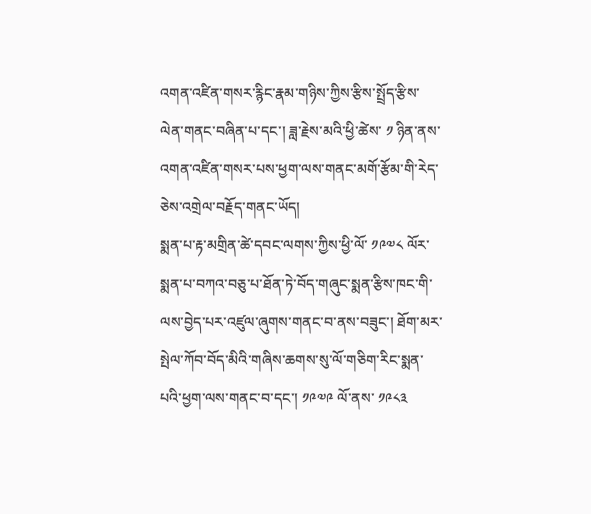འགན་འཛིན་གསར་རྙིང་རྣམ་གཉིས་ཀྱིས་རྩིས་སྤྲོད་རྩིས་ལེན་གནང་བཞིན་པ་དང་། ཟླ་རྗེས་མའི་ཕྱི་ཚེས་ ༡ ཉིན་ནས་འགན་འཛིན་གསར་པས་ཕྱག་ལས་གནང་མགོ་རྩོམ་གི་རེད་ཅེས་འགྲེལ་བརྗོད་གནང་ཡོད།
སྨན་པ་རྟ་མགྲིན་ཚེ་དབང་ལགས་ཀྱིས་ཕྱི་ལོ་ ༡༩༧༨ ལོར་སྨན་པ་བཀའ་བཅུ་པ་ཐོན་ཏེ་བོད་གཞུང་སྨན་རྩིས་ཁང་གི་ལས་བྱེད་པར་འཛུལ་ཞུགས་གནང་བ་ནས་བཟུང་། ཐོག་མར་སྤེལ་ཀོབ་བོད་མིའི་གཞིས་ཆགས་སུ་ལོ་གཅིག་རིང་སྨན་པའི་ཕྱག་ལས་གནང་བ་དང་། ༡༩༧༩ ལོ་ནས་ ༡༩༨༣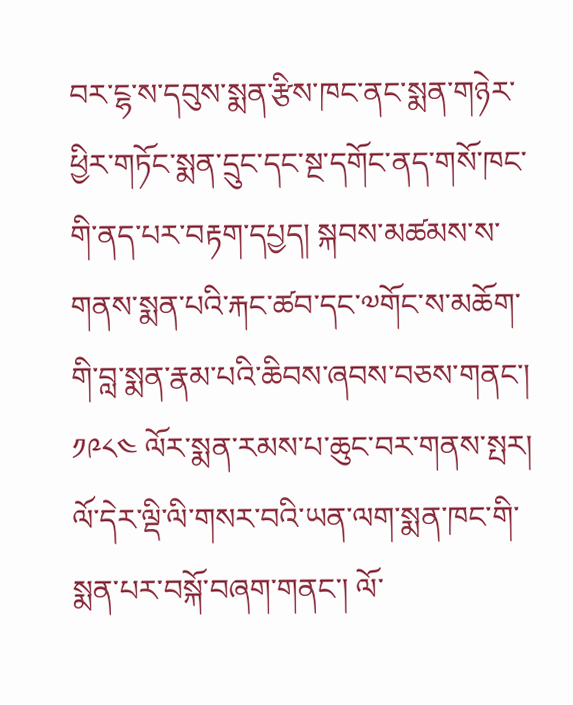བར་ངྷ་ས་དབུས་སྨན་རྩིས་ཁང་ནང་སྨན་གཉེར་ཕྱིར་གཏོང་སྨན་དྲུང་དང་སྔ་དགོང་ནད་གསོ་ཁང་གི་ནད་པར་བརྟག་དཔྱད། སྐབས་མཚམས་ས་གནས་སྨན་པའི་རྐང་ཚབ་དང་༧གོང་ས་མཆོག་གི་བླ་སྨན་རྣམ་པའི་ཆིབས་ཞབས་བཅས་གནང་། ༡༩༨༤ ལོར་སྨན་རམས་པ་ཆུང་བར་གནས་སྤར། ལོ་དེར་ལྡི་ལི་གསར་བའི་ཡན་ལག་སྨན་ཁང་གི་སྨན་པར་བསྐོ་བཞག་གནང་། ལོ་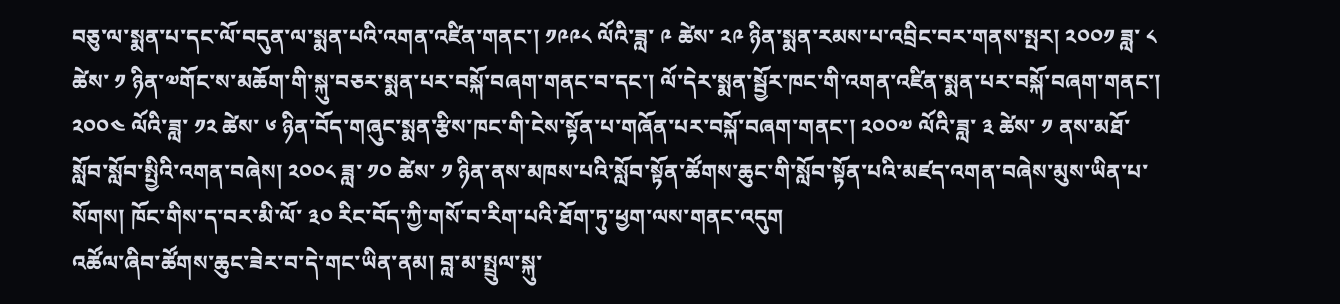བཅུ་ལ་སྨན་པ་དང་ལོ་བདུན་ལ་སྨན་པའི་འགན་འཛིན་གནང་། ༡༩༩༨ ལོའི་ཟླ་ ༩ ཚེས་ ༢༩ ཉིན་སྨན་རམས་པ་འབྲིང་བར་གནས་སྤར། ༢༠༠༡ ཟླ་ ༨ ཚེས་ ༡ ཉིན་༧གོང་ས་མཆོག་གི་སྐུ་བཅར་སྨན་པར་བསྐོ་བཞག་གནང་བ་དང་། ལོ་དེར་སྨན་སྦྱོར་ཁང་གི་འགན་འཛིན་སྨན་པར་བསྐོ་བཞག་གནང་། ༢༠༠༤ ལོའི་ཟླ་ ༡༢ ཚེས་ ༦ ཉིན་བོད་གཞུང་སྨན་རྩིས་ཁང་གི་ངེས་སྟོན་པ་གཞོན་པར་བསྐོ་བཞག་གནང་། ༢༠༠༧ ལོའི་ཟླ་ ༣ ཚེས་ ༡ ནས་མཐོ་སློབ་སློབ་སྤྱིའི་འགན་བཞེས། ༢༠༠༨ ཟླ་ ༡༠ ཚེས་ ༡ ཉིན་ནས་མཁས་པའི་སློབ་སྟོན་ཚོགས་ཆུང་གི་སློབ་སྟོན་པའི་མཛད་འགན་བཞེས་མུས་ཡིན་པ་སོགས། ཁོང་གིས་ད་བར་མི་ལོ་ ༣༠ རིང་བོད་ཀྱི་གསོ་བ་རིག་པའི་ཐོག་ཏུ་ཕྱག་ལས་གནང་འདུག
འཚོལ་ཞིབ་ཚོགས་ཆུང་ཟེར་བ་དེ་གང་ཡིན་ནམ། བླ་མ་སྤྲུལ་སྐུ་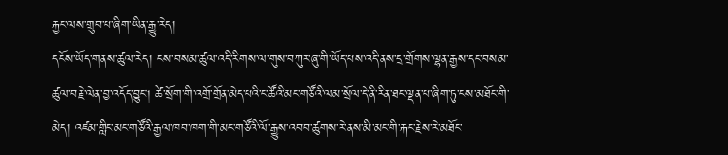རྐྱང་ལས་གྲུབ་པ་ཞིག་ཡིན་རྒྱུ་རེད།
དངོས་ཡོད་གནས་ཚུལ་རེད། ངས་བསམ་ཚུལ་འདི་རིགས་ལ་གུས་བཀུར་ཞུ་གི་ཡོད་པས་འདི་ནས་དྲ་གྲོགས་ལྷན་རྒྱས་དང་བསམ་ཚུལ་བརྗེ་ལེན་བྱ་འདོད་བྱུང། ཚེ་སྲོག་གི་འགྲོ་གྲོན་མེད་པའི་ང་ཚོའི་མང་གཙོའི་ལམ་སྲོལ་དེ་ནི་རིན་ཐང་ལྡན་པ་ཞིག་ཏུ་ངས་མཐོང་གི་མེད། འཛམ་གླིང་མང་གཙོའི་རྒྱལ་ཁབ་ཁག་གི་མང་གཙོའི་ལོ་རྒྱུས་འབབ་ཚུགས་རེ་ནས་མི་མང་གི་རྐང་རྗེས་རེ་མཐོང་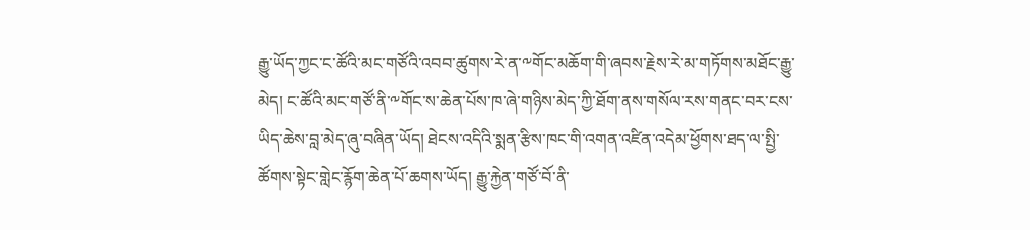རྒྱུ་ཡོད་ཀྱང་ང་ཚོའི་མང་གཙོའི་འབབ་ཚུགས་རེ་ན་༸གོང་མཆོག་གི་ཞབས་རྗེས་རེ་མ་གཏོགས་མཐོང་རྒྱུ་མེད། ང་ཚོའི་མང་གཙོ་ནི་༸གོང་ས་ཆེན་པོས་ཁ་ཞེ་གཉིས་མེད་ཀྱི་ཐོག་ནས་གསོལ་རས་གནང་བར་ངས་ཡིད་ཆེས་བླ་མེད་ཞུ་བཞིན་ཡོད། ཐེངས་འདིའི་སྨན་རྩིས་ཁང་གི་འགན་འཛིན་འདེམ་ཕྱོགས་ཐད་ལ་སྤྱི་ཚོགས་སྟེང་གླེང་རྙོག་ཆེན་པོ་ཆགས་ཡོད། རྒྱུ་རྐྱེན་གཙོ་བོ་ནི་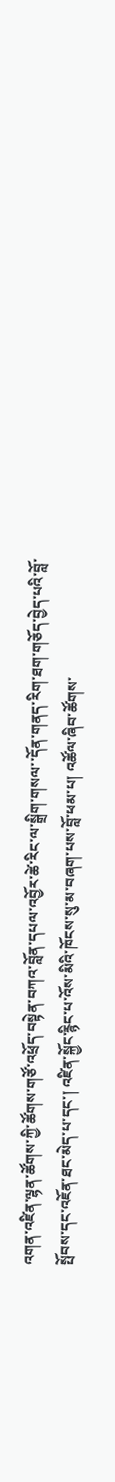འགན་འཛིན་ལྷན་ཚོགས་ཀྱི་ཚོགས་གཙོ་འཕྲོད་བསྟེན་བཀའ་བློན་དཔལ་འབྱོར་ཚེ་རིང་ལ་སྒྲིག་གསལ་་དོན་གནད་རིག་ཐག་གཅོད་བྱེད་པའི་བློ་སྤོབས་དང་འཇོན་ཐང་མེད་པ་དང་། འཛིན་སྐྱོང་རྙིང་པ་འོས་མིའི་ཁོངས་སུ་མ་བཞག་པས་བློ་ཕམ་པ། འཚོལ་ཞིབ་ཚོགས་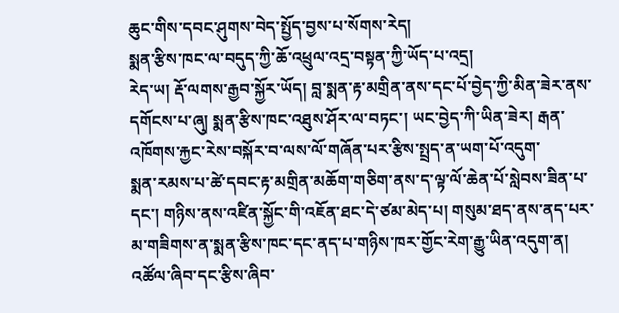ཆུང་གིས་དབང་ཤུགས་བེད་སྤྱོད་བྱས་པ་སོགས་རེད།
སྨན་རྩིས་ཁང་ལ་བདུད་ཀྱི་ཆོ་འཕྲུལ་འདྲ་བསྟན་ཀྱི་ཡོད་པ་འདྲ།
རེད་ཡ། རྡོ་ལགས་རྒྱབ་སྐྱོར་ཡོད། བླ་སྨན་རྟ་མགྲིན་ནས་དང་པོ་བྱེད་ཀྱི་མིན་ཟེར་ནས་དགོངས་པ་ཞུ། སྨན་རྩིས་ཁང་འཐུས་ཤོར་ལ་བཏང་། ཡང་བྱེད་ཀི་ཡིན་ཟེར། རྒན་འཁོགས་རྐྱང་རེས་བསྐོར་བ་ལས་ལོ་གཞོན་པར་རྩིས་སྤྲད་ན་ཡག་པོ་འདུག་
སྨན་རམས་པ་ཚེ་དབང་རྟ་མགྲིན་མཆོག་གཅིག་ནས་ད་ལྟ་ལོ་ཆེན་པོ་སླེབས་ཟིན་པ་དང་། གཉིས་ནས་འཛིན་སྐྱོང་གི་འཇོན་ཐང་དེ་ཙམ་མེད་པ། གསུམ་ཐད་ནས་ནད་པར་མ་གཟིགས་ན་སྨན་རྩིས་ཁང་དང་ནད་པ་གཉིས་ཁར་གྱོང་རེག་རྒྱུ་ཡིན་འདུག་ན། འཚོལ་ཞིབ་དང་རྩིས་ཞིབ་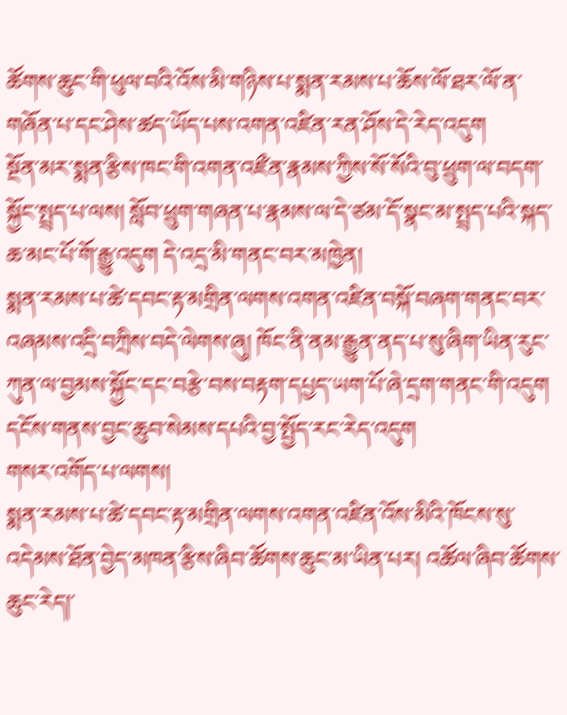ཚོགས་ཆུང་གི་ཕུལ་བའི་འོས་མི་གཉིས་པ་སྨན་རམས་པ་ཆོས་ལོ་ཐར་ལོ་ན་གཞོན་པ་དང་ཤེས་ཚད་ཡོད་པས་འགན་འཛིན་རན་ཤོས་དེ་རེད་འདུག
སྔོན་མར་སྨན་རྩིས་ཁང་གི་འགན་འཛྀན་རྣམས་ཀྱིས་སོ་སོའི་བུ་ཕྲུག་ལ་བདག་སྐྱོང་སྤྲད་པ་ལས། སློབ་ཕྲུག་གཞན་པ་རྣམས་ལ་དེ་ཙམ་དོ་སྣང་མ་སྤྲད་པའི་སྐད་ཆ་མང་པོ་གོ་རྒྱུ་འདུག དེ་འདྲ་མི་གནང་བར་མཁྱེན།
སྨན་རམས་པ་ཚེ་དབང་རྟ་མགྲིན་ལགས་འགན་འཛིན་བསྐོ་བཞག་གནང་བར་འཞམས་འདྲི་བཀྲིས་བདེ་ལེགས་ཞུ། ཁོང་ནི་ནམ་རྒྱུན་ནད་པ་སུ་ཞིག་ཡིན་རུང་ཀུན་ལ་བྱམས་སྐྱོང་དང་བརྩེ་བས་བརྟག་དཔྱད་ཡག་པོ་ཞེ་དྲག་གནང་གི་འདུག དངོས་གནས་བྱང་ཆུབ་སེམས་དཔའི་བྱ་སྤྱོད་རང་རེད་འདུག
གསར་འགོད་པ་ལགས།
སྨན་རམས་པ་ཚེ་དབང་རྟ་མགྲིན་ལགས་འགན་འཛིན་འོས་མིའི་ཁོངས་སུ་འདེམས་ཐོན་བྱེད་མཁན་རྩིས་ཞིབ་ཚོགས་ཆུང་མ་ཡིན་པར། འཚོལ་ཞིབ་ཚོགས་ཆུང་རེད།་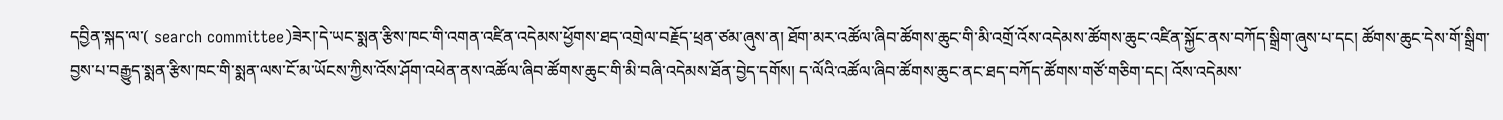དབྱིན་སྐད་ལ་( search committee)ཟེར།་དེ་ཡང་སྨན་རྩིས་ཁང་གི་འགན་འཛིན་འདེམས་ཕྱོགས་ཐད་འགྲེལ་བརྗོད་ཕྲན་ཙམ་ཞུས་ན། ཐོག་མར་འཚོལ་ཞིབ་ཚོགས་ཆུང་གི་མི་འགྲོ་འོས་འདེམས་ཚོགས་ཆུང་འཛིན་སྐྱོང་ནས་བཀོད་སྒྲིག་ཞུས་པ་དང། ཚོགས་ཆུང་དེས་གོ་སྒྲིག་བྱས་པ་བརྒྱུད་སྨན་རྩིས་ཁང་གི་སྨན་ལས་ངོ་མ་ཡོངས་ཀྱིས་འོས་ཤོག་འཕེན་ནས་འཚོལ་ཞིབ་ཚོགས་ཆུང་གི་མི་བཞི་འདེམས་ཐོན་བྱེད་དགོས། ད་ལོའི་འཚོལ་ཞིབ་ཚོགས་ཆུང་ནང་ཐད་བཀོད་ཚོགས་གཙོ་གཅིག་དང། འོས་འདེམས་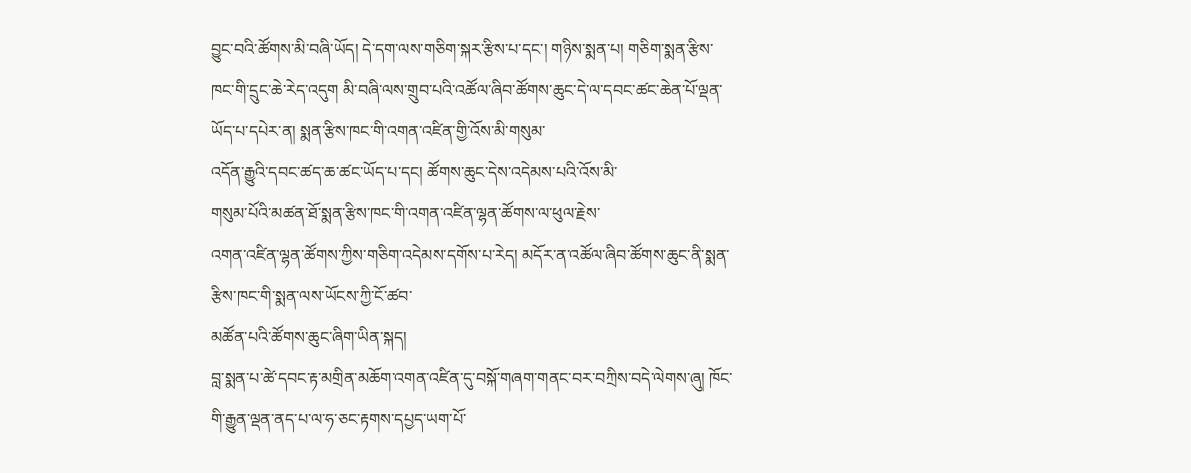བྱུང་བའི་ཚོགས་མི་བཞི་ཡོད། དེ་དག་ལས་གཅིག་སྐར་རྩིས་པ་དང་། གཉིས་སྨན་པ། གཅིག་སྨན་རྩིས་ཁང་གི་དྲུང་ཆེ་རེད་འདུག མི་བཞི་ལས་གྲུབ་པའི་འཚོལ་ཞིབ་ཚོགས་ཆུང་དེ་ལ་དབང་ཚང་ཆེན་པོ་ལྡན་ཡོད་པ་དཔེར་ན། སྨན་རྩིས་ཁང་གི་འགན་འཛིན་གྱི་འོས་མི་གསུམ་
འདོན་རྒྱུའི་དབང་ཚད་ཆ་ཚང་ཡོད་པ་དང། ཚོགས་ཆུང་དེས་འདེམས་པའི་འོས་མི་
གསུམ་པོའི་མཚན་ཐོ་སྨན་རྩིས་ཁང་གི་འགན་འཛིན་ལྷན་ཚོགས་ལ་ཕུལ་རྗེས་
འགན་འཛིན་ལྷན་ཚོགས་ཀྱིས་གཅིག་འདེམས་དགོས་པ་རེད། མདོར་ན་འཚོལ་ཞིབ་ཚོགས་ཆུང་ནི་སྨན་རྩིས་ཁང་གི་སྨན་ལས་ཡོངས་ཀྱི་ངོ་ཚབ་
མཚོན་པའི་ཚོགས་ཆུང་ཞིག་ཡིན་སྐད།
བླ་སྨན་པ་ཚེ་དབང་རྟ་མགྲིན་མཆོག་འགན་འཛིན་དུ་བསྐོ་གཞག་གནང་བར་བཀྲིས་བདེ་ལེགས་ཞུ། ཁོང་གི་རྒྱུན་ལྡན་ནད་པ་ལ་ཧ་ཅང་རྟགས་དཔྱད་ཡག་པོ་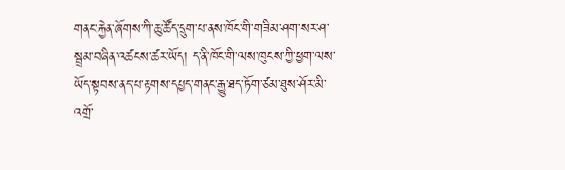གནང་རྐྱེན་ཞོགས་ཀི་ཆུ་ཚོད་དྲུག་པ་ནས་ཁོང་གི་གཟིམ་ཤག་སར་ཤ་སྦྲམ་བཞིན་འཚངས་ཚར་ཡོད། ད་ནི་ཁོང་གི་ལས་ཁུངས་ཀྱི་ཕྱག་ལས་ཡོད་སྟབས་ནད་པ་རྟགས་དཔྱད་གནང་རྒྱུ་ཐད་ཏོག་ཙམ་ཐུས་ཤོར་མི་འགྲོ་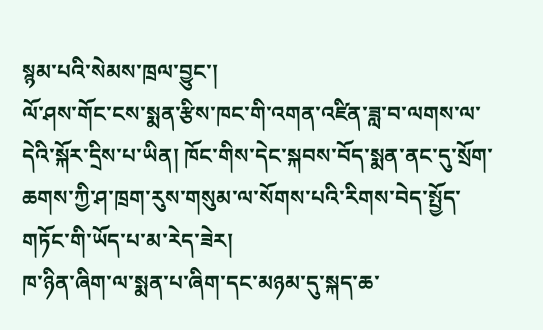སྙམ་པའི་སེམས་ཁྲལ་བྱུང་།
ལོ་ཤས་གོང་ངས་སྨན་རྩིས་ཁང་གི་འགན་འཛིན་ཟླ་བ་ལགས་ལ་དེའི་སྐོར་དྲིས་པ་ཡིན། ཁོང་གིས་དེང་སྐབས་བོད་སྨན་ནང་དུ་སྲོག་ཆགས་ཀྱི་ཤ་ཁྲག་རུས་གསུམ་ལ་སོགས་པའི་རིགས་བེད་སྤྱོད་གཏོང་གི་ཡོད་པ་མ་རེད་ཟེར།
ཁ་ཉིན་ཞིག་ལ་སྨན་པ་ཞིག་དང་མཉམ་དུ་སྐད་ཆ་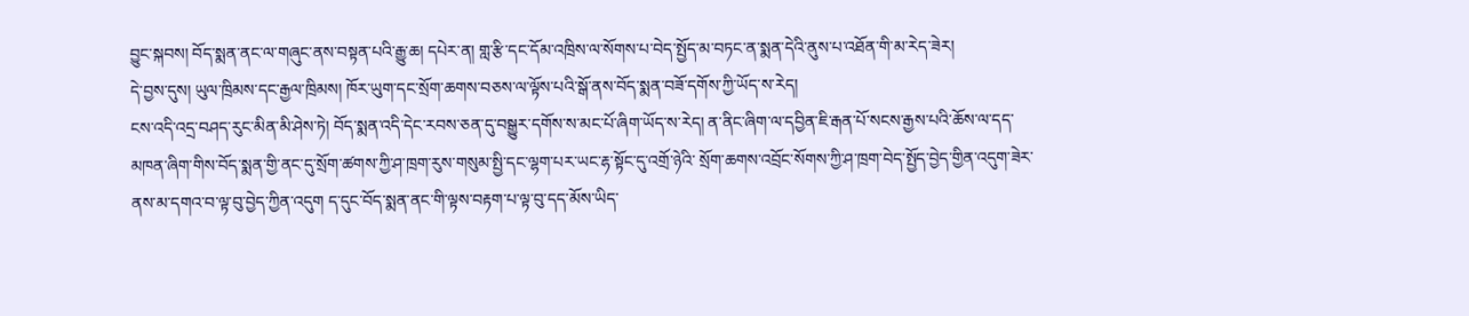བྱུང་སྐབས། བོད་སྨན་ནང་ལ་གཞུང་ནས་བསྟན་པའི་རྒྱུ་ཆ། དཔེར་ན། གླ་རྩི་དང་དོམ་འཁྲིས་ལ་སོགས་པ་བེད་སྤྱོད་མ་བཏང་ན་སྨན་དེའི་ནུས་པ་འཐོན་གི་མ་རེད་ཟེར།
དེ་བྱས་དུས། ཡུལ་ཁྲིམས་དང་རྒྱལ་ཁྲིམས། ཁོར་ཡུག་དང་སྲོག་ཆགས་བཅས་ལ་ལྟོས་པའི་སྒོ་ནས་བོད་སྨན་བཟོ་དགོས་ཀྱི་ཡོད་ས་རེད།
ངས་འདི་འདྲ་བཤད་རུང་མིན་མི་ཤེས་ཏེ། བོད་སྨན་འདི་དེང་རབས་ཅན་དུ་བསྒྱུར་དགོས་ས་མང་པོ་ཞིག་ཡོད་ས་རེད། ན་ནིང་ཞིག་ལ་དབྱིན་ཇི་རྒན་པོ་སངས་རྒྱས་པའི་ཆོས་ལ་དད་མཁན་ཞིག་གིས་བོད་སྨན་གྱི་ནང་དུ་སྲོག་ཚགས་ཀྱི་ཤ་ཁྲག་རུས་གསུམ་སྤྱི་དང་ལྷག་པར་ཡང་རྷ་སྟོང་དུ་འགྲོ་ཉེའི་ སྲོག་ཆགས་འབྲོང་སོགས་ཀྱི་ཤ་ཁྲག་བེད་སྤྱོད་བྱེད་གྱིན་འདུག་ཟེར་ནས་མ་དགའ་བ་ལྟ་བུ་བྱེད་ཀྱིན་འདུག ད་དུང་བོད་སྨན་ནང་གི་ལྟས་བརྟག་པ་ལྟ་བུ་དད་མོས་ཡིད་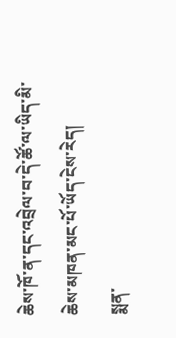ཆེས་ཁོ་ན་དང་འབྲེལ་བ་དེ་ཚོ་ལ་ཡིད་མི་ཆེས་མཁན་མང་པོ་ཡོད་ངེས་རེད།
སྨན་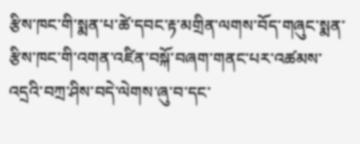རྩིས་ཁང་གི་སྨན་པ་ཚེ་དབང་རྟ་མགྲིན་ལགས་བོད་གཞུང་སྨན་རྩིས་ཁང་གི་འགན་འཛིན་བསྐོ་བཞག་གནང་པར་འཚམས་འདྲའི་བཀྲ་ཤིས་བདེ་ལེགས་ཞུ་བ་དང་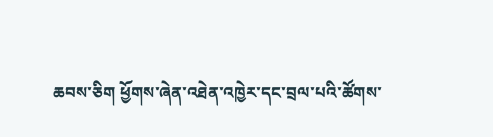ཆབས་ཅིག ཕྱོགས་ཞེན་འཐེན་འཁྱེར་དང་བྲལ་པའི་ཚོགས་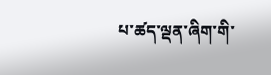པ་ཚད་ལྡན་ཞིག་གི་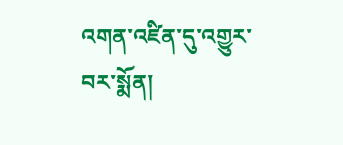འགན་འཛིན་དུ་འགྱུར་བར་སྨོན།